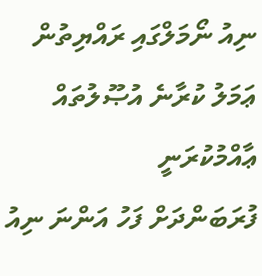ނިއު ނޯމަލްގައި ރައްޔިތުން ޢަމަލު ކުރާނެ އުޞޫލުތައް ޢާއްމުކުރަނީ
ފުރަބަންދަށް ފަހު އަންނަ ނިއު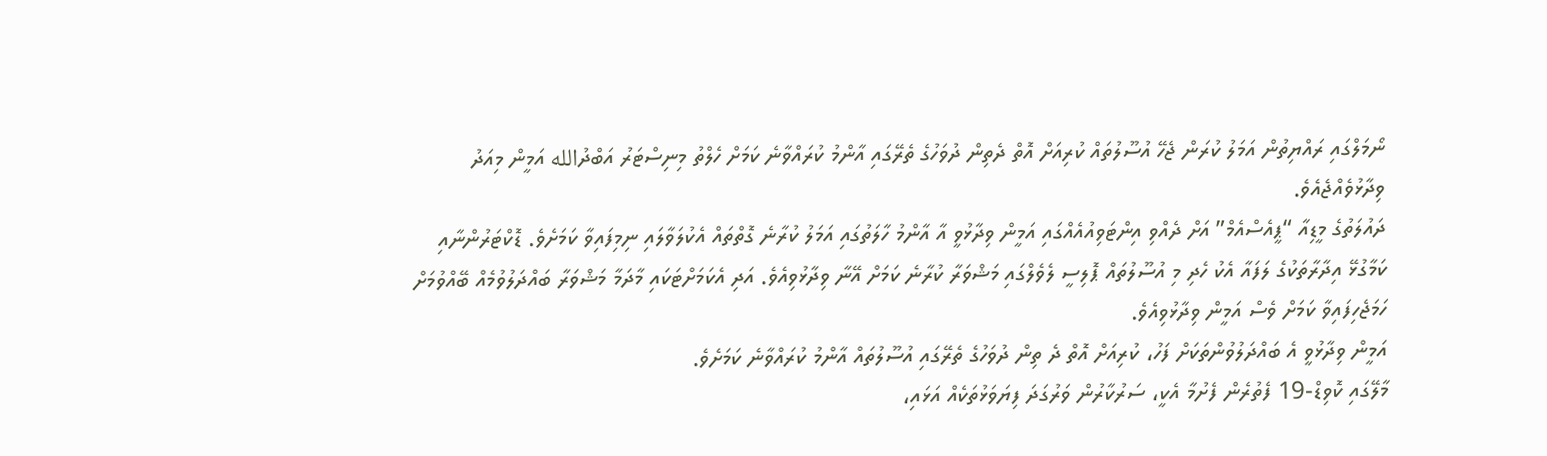ނޯމަލްގައި ރައްޔިތުން އަމަލު ކުރަން ޖެހޭ އުސޫލުތައް ކުރިއަށް އޮތް ދެތިން ދުވަހުގެ ތެރޭގައި އާންމު ކުރައްވާނެ ކަމަށް ހެލްތު މިނިސްޓަރު އަބްދުالله އަމީން މިއަދު ވިދާޅުވެއްޖެއެވެ.
ދައުލަތުގެ މީޑިއާ “ޕީއެސްއެމް” އަށް ދެއްވި އިންޓަވިއުއެއްގައި އަމީން ވިދާޅުވީ އާ އާންމު ހާލަތުގައި އަމަލު ކުރާނެ ގޮތްތައް އެކުލަވާލައި ނިމިފައިވާ ކަމަށެވެ. ޑޮކްޓަރުންނާއި ކަމާގުޅޭ އިދާރާތަކުގެ ލަފައާ އެކު ހެދި މި އުސޫލުތައް ޕޮލިސީ ލެވެލްގައި މަޝްވަރާ ކުރާނެ ކަމަށް އޭނާ ވިދާޅުވިއެވެ. އަދި އެކަމަށްޓަކައި މާދަމާ މަޝްވަރާ ބައްދަލުވުމެއް ބޭއްވުމަށް ހަމަޖެހިފައިވާ ކަމަށް ވެސް އަމީން ވިދާޅުވިއެވެ.
އަމީން ވިދާޅުވީ އެ ބައްދަލުވުންތަކަށް ފަހު، ކުރިއަށް އޮތް ދެ ތިން ދުވަހުގެ ތެރޭގައި އުސޫލުތައް އާންމު ކުރައްވާނެ ކަމަށެވެ.
މާލޭގައި ކޮވިޑް-19 ފެތުރެން ފެށުމާ އެކީ، ސަރުކާރުން ވަރުގަދަ ފިޔަވަޅުތަކެއް އަޅައި،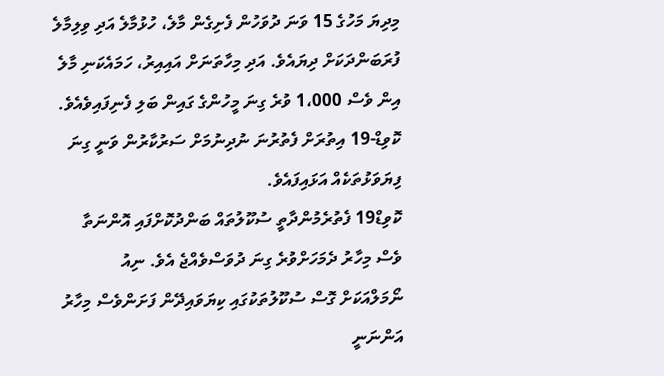މިދިޔަ މަހުގެ 15 ވަނަ ދުވަހުން ފެށިގެން މާލެ، ހުޅުމާލެ އަދި ވިލިމާލެ ފުރަބަންދަކަށް ދިޔައެވެ. އަދި މިހާތަނަށް އައިއިރު، ހަމައެކަނި މާލެ އިން ވެސް 1،000 ވުރެ ގިނަ މީހުންގެ ގައިން ބަލި ފެނިފައިވެއެވެ. ކޮވިޑް-19 އިތުރަށް ފެތުރުނަ ނުދިނުމަށް ސަރުކާރުން ވަނީ ގިނަ ފިޔަވަޅުތަކެއް އަޅައިފައެވެ.
ކޮވިޑް19 ފެތުރެމުންދާތީ ސުކޫލުތައް ބަންދުކޮށްފައި އޮންނަތާ ވެސް މިހާރު ދެމަހަށްވުރެ ގިނަ ދުވަސްވެއްޖެ އެވެ. ނިއު ނޯމަލްއަކަށް ގޮސް ސުކޫލުތަކުގައި ކިޔަވައިދޭން ފަށަންވެސް މިހާރު އަންނަނީ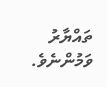ތައްޔާރު ވަމުންނެވެ.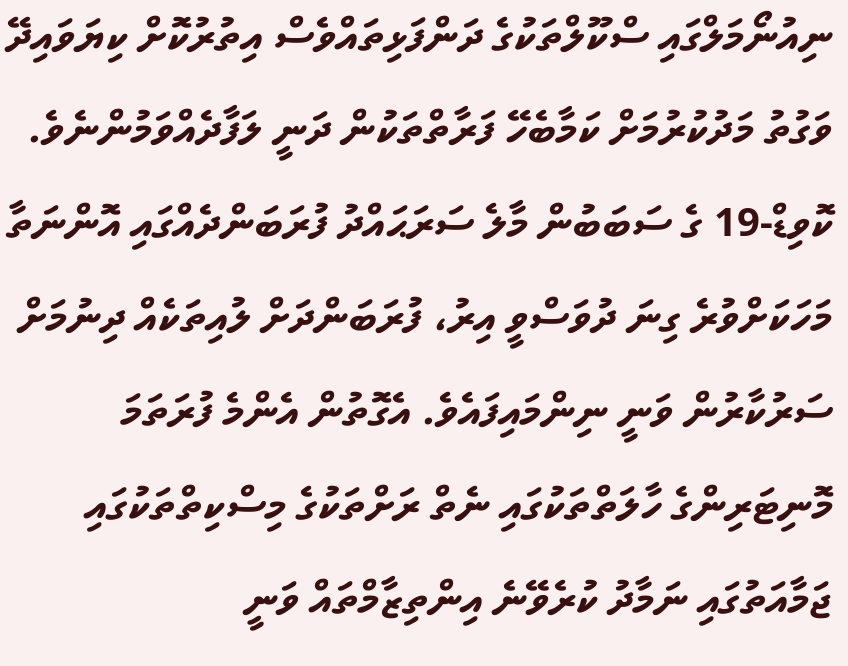ނިއުނޯމަލްގައި ސްކޫލްތަކުގެ ދަންފަޅިތައްވެސް އިތުރުކޮށް ކިޔަވައިދޭ ވަގުތު މަދުކުރުމަށް ކަމާބެހޭ ފަރާތްތަކުން ދަނީ ލަފާދެއްވަމުންނެވެ.
ކޮވިޑް-19 ގެ ސަބަބުން މާލެ ސަރަޙައްދު ފުރަބަންދެއްގައި އޮންނަތާ މަހަކަށްވުރެ ގިނަ ދުވަސްވީ އިރު، ފުރަބަންދަށް ލުއިތަކެއް ދިނުމަށް ސަރުކާރުން ވަނީ ނިންމައިފައެވެ. އެގޮތުން އެންމެ ފުރަތަމަ މޮނިޓަރިންގެ ހާލަތްތަކުގައި ނެތް ރަށްތަކުގެ މިސްކިތްތަކުގައި ޖަމާއަތުގައި ނަމާދު ކުރެވޭނެ އިންތިޒާމްތައް ވަނީ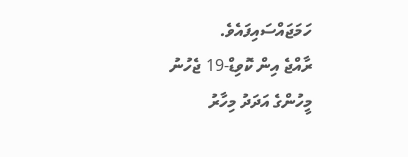ހަމަޖައްސައިފައެވެ.
ރާއްޖެ އިން ކޮވިޑް-19 ޖެހުނު މީހުންގެ އަދަދު މިހާރު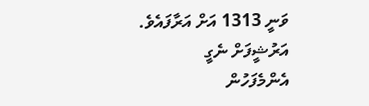ވަނީ 1313 އަށް އަރާފައެވެ.
އަރުޝީފަށް ނެގީ
އެންމެފަހުން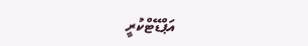އަޕްޑޭޓްކުރީ